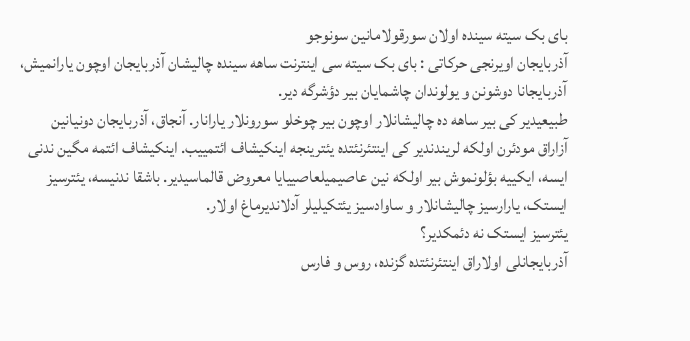بای بک سیته سینده اولان سورقولامانین سونوجو
آذربایجان اویرنجی حرکاتی : بای بک سیته سی اینترنت ساهه سینده چالیشان آذربایجان اوچون یارانمیش، آذربایجانا دوشونن و یولوندان چاشمایان بیر دؤشرگه دیر.
طبیعیدیر کی بیر ساهه ده چالیشانلار اوچون بیر چوخلو سورونلار یارانار. آنجاق، آذربایجان دونیانین آزاراق مودئرن اولکه لریندندیر کی اینتئرنئتده یئترینجه اینکیشاف ائتمییب. اینکیشاف ائتمه مگین ندنی ایسه، ایکییه بؤلونموش بیر اولکه نین عاصیمیلعاصییایا معروض قالماسیدیر. باشقا ندنیسه، یئترسیز ایستک، یارارسیز چالیشانلار و ساوادسیز یئتکیلیلر آدلاندیرماغ اولار.
یئترسیز ایستک نه دئمکدیر؟
آذربایجانلی اولاراق اینتئرنئتده گزنده، روس و فارس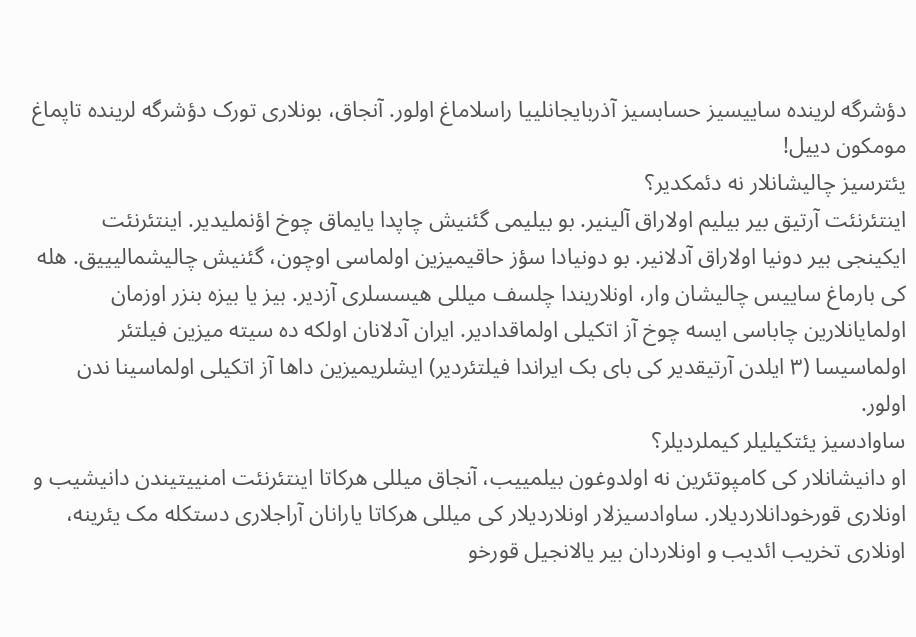دؤشرگه لرینده ساییسیز حسابسیز آذربایجانلییا راسلاماغ اولور. آنجاق، بونلاری تورک دؤشرگه لرینده تاپماغ مومکون دییل!
یئترسیز چالیشانلار نه دئمکدیر؟
اینتئرنئت آرتیق بیر بیلیم اولاراق آلینیر. بو بیلیمی گئنیش چاپدا یایماق چوخ اؤنملیدیر. اینتئرنئت ایکینجی بیر دونیا اولاراق آدلانیر. بو دونیادا سؤز حاقیمیزین اولماسی اوچون، گئنیش چالیشمالیییق. هله کی بارماغ ساییس چالیشان وار، اونلاریندا چلسف میللی هیسسلری آزدیر. بیز یا بیزه بنزر اوزمان اولمایانلارین چاباسی ایسه چوخ آز اتکیلی اولماقدادیر. ایران آدلانان اولکه ده سیته میزین فیلتئر اولماسیسا (۳ ایلدن آرتیقدیر کی بای بک ایراندا فیلتئردیر) ایشلریمیزین داها آز اتکیلی اولماسینا ندن اولور.
ساوادسیز یئتکیلیلر کیملردیلر؟
او دانیشانلار کی کامپوتئرین نه اولدوغون بیلمییب، آنجاق میللی هرکاتا اینتئرنئت امنییتیندن دانیشیب و اونلاری قورخودانلاردیلار. ساوادسیزلار اونلاردیلار کی میللی هرکاتا یارانان آراجلاری دستکله مک یئرینه، اونلاری تخریب ائدیب و اونلاردان بیر یالانجیل قورخو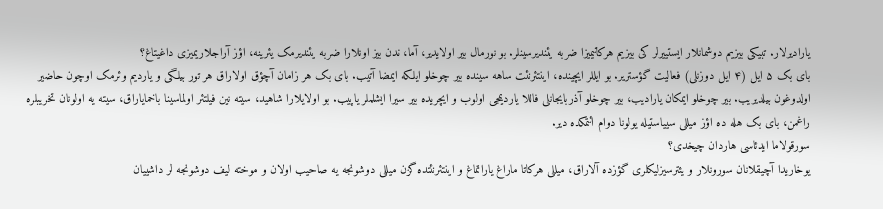یارادیرلار. تبیکی بیزیم دوشمانلار ایستییرلر کی بیزیم هرکاتیمیزا ضربه یئندیرسینلر. بو نورمال بیر اولایدیر، آما، ندن بیز اونلارا ضربه یئندیرمک یئرینه، اؤز آراجلاریمیزی داغیتاغ؟
بای بک ۵ ایل (۴ ایل دوزنلی) فعالیت گؤستریر. بو ایللر ایچینده، اینتئرنئت ساهه سینده بیر چوخلو ایلکه ایمضا آتیب. بای بک هر زامان آچؤق اولاراق هر تور بیلگی و یاردیم وئرمک اوچون حاضیر اولدوغون بیلدیریب. بیر چوخلو ایمکان یارادیب، بیر چوخلو آذربایجانلی فاللا یاردیمجی اولوب و ایچریده بیر سیرا ایشلملر یاپیب. بو اولایلارا شاهید، سیته نین فیلتئر اولماسینا باخمایاراق، سیته یه اولونان تخریبلره راغمن، بای بک هله ده اؤز میللی سییاستیله یولونا دوام ائتمکده دیر.
سورقولاما ایدئاسی هاردان چیخدی؟
یوخاریدا آچیقلانان سورونلار و یئترسیزلیکلری گؤزده آلاراق، میللی هرکاتا ماراغ یاراتماغ و اینتئرنئتده گزن میللی دوشونجه یه صاحیب اولان و موخته لیف دوشونجه لر داشییان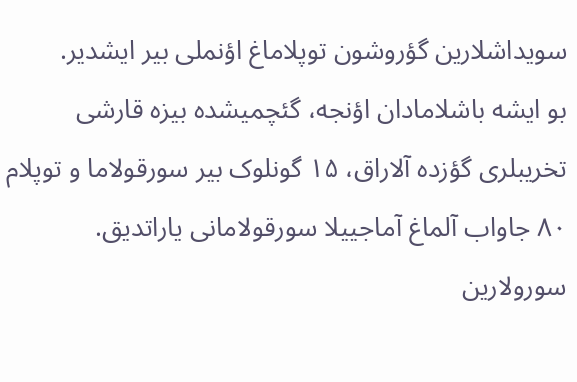سویداشلارین گؤروشون توپلاماغ اؤنملی بیر ایشدیر.
بو ایشه باشلامادان اؤنجه، گئچمیشده بیزه قارشی تخریبلری گؤزده آلاراق، ۱۵ گونلوک بیر سورقولاما و توپلام ۸۰ جاواب آلماغ آماجییلا سورقولامانی یاراتدیق. سورولارین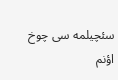سئچیلمه سی چوخ اؤنم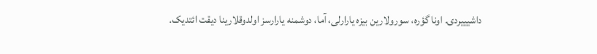داشیییردی. اونا گؤره، سورولارین بیزه یارارلی، آما، دوشمنه یارارسز اولدوقلارینا دیقت ائتدیک.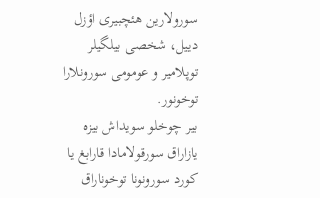سورولارین هئچبیری اؤزل دییل، شخصی بیلگیلر توپلامیر و عومومی سورونلارا توخونور.
بیر چوخلو سویداش بیزه یازاراق سورقولامادا قارابغ یا کورد سورونونا توخوناراق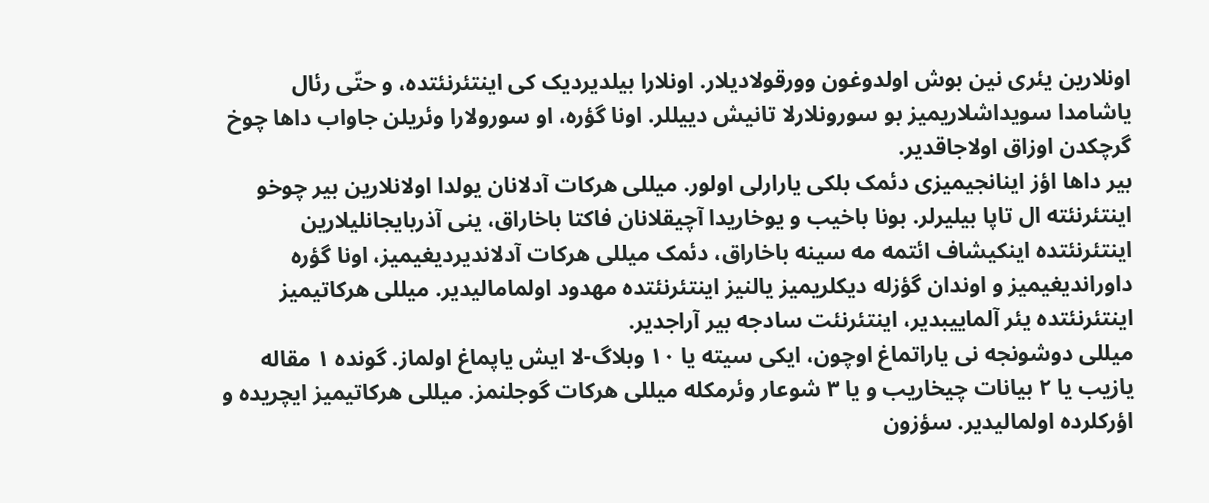اونلارین یئری نین بوش اولدوغون وورقولادیلار. اونلارا بیلدیردیک کی اینتئرنئتده، و حتّی رئال یاشامدا سویداشلاریمیز بو سورونلارلا تانیش دییللر. اونا گؤره، او سورولارا وئریلن جاواب داها چوخ گرچکدن اوزاق اولاجاقدیر.
بیر داها اؤز اینانجیمیزی دئمک بلکی یارارلی اولور. میللی هرکات آدلانان یولدا اولانلارین بیر چوخو اینتئرنئته ال تاپا بیلیرلر. بونا باخیب و یوخاریدا آچیقلانان فاکتا باخاراق، ینی آذربایجانلیلارین اینتئرنئتده اینکیشاف ائتمه مه سینه باخاراق، دئمک میللی هرکات آدلاندیردیغیمیز، اونا گؤره داوراندیغیمیز و اوندان گؤزله دیکلریمیز یالنیز اینتئرنئتده مهدود اولمامالیدیر. میللی هرکاتیمیز اینتئرنئتده یئر آلماییبدیر، اینتئرنئت سادجه بیر آراجدیر.
میللی دوشونجه نی یاراتماغ اوچون، ایکی سیته یا ۱۰ وبلاگ-لا ایش یاپماغ اولماز. گونده ۱ مقاله یازیب یا ۲ بیانات چیخاریب و یا ۳ شوعار وئرمکله میللی هرکات گوجلنمز. میللی هرکاتیمیز ایچریده و اؤرکلرده اولمالیدیر. سؤزون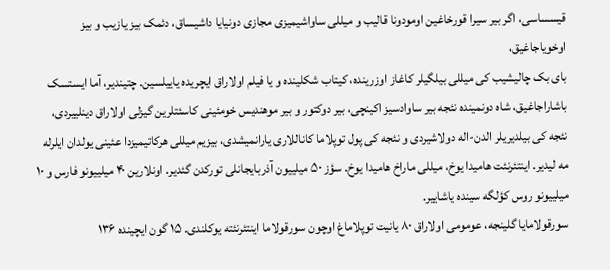قیسساسی، اگر بیر سیرا قورخاغین اومودونا قالیب و میللی ساواشیمیزی مجازی دونیایا داشیساق، دئمک بیز یازیب و بیز اوخویاجاغیق،
بای بک چالیشیب کی میللی بیلگیلر کاغاز اوزرینده، کیتاب شکلینده و یا فیلم اولاراق ایچریده یاییلسین. چتیندیر، آما ایستسک باشاراجاغیق، شاه دونمینده نئجه بیر ساوادسیز اکینچی، بیر دوکتور و بیر موهندیس خومئینی کاسئتلرین گیزلی اولاراق دینلییردی، نئجه کی بیلدیریلر الدن-اله دولاشیردی و نئجه کی پول توپلاما کاناللاری یارانمیشدی، بیزیم میللی هرکاتیمیزدا عئینی یولدان ایلرله مه لیدیر. اینتئرنئت هامیدا یوخ، میللی ماراخ هامیدا یوخ. سؤز ۵۰ میلییون آذربایجانلی تورکدن گئدیر. اونلارین ۴۰ میلییونو فارس و ۱۰ میلییونو روس کؤلگه سینده یاشاییر.
سورقولامایا گلینجه، عومومی اولاراق ۸۰ یانیت توپلاماغ اوچون سورقولاما اینتئرنئته یوکلندی. ۱۵ گون ایچینده ۱۳۶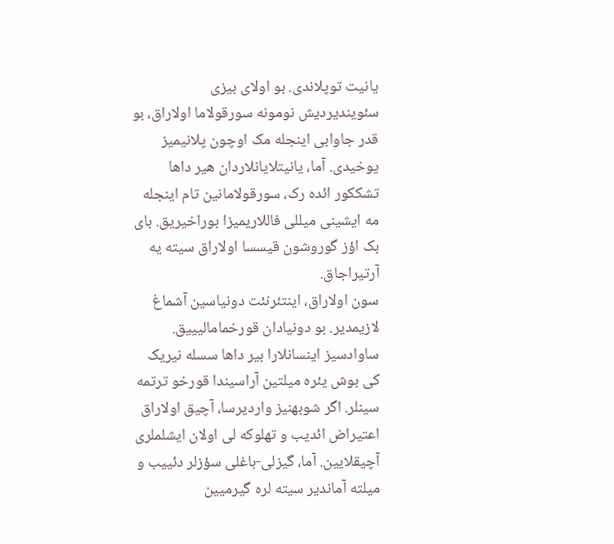یانیت توپلاندی. بو اولای بیزی سئویندیردیش نومونه سورقولاما اولاراق، بو قدر جاوابی اینجله مک اوچون پلانیمیز یوخیدی. آما، یانیتلایانلاردان هیر داها تشککور ائده رک، سورقولامانین تام اینجله مه ایشینی میللی فاللاریمیزا بوراخیریق. بای بک اؤز گوروشون قیسسا اولاراق سیته یه آرتیراجاق.
سون اولاراق، اینتئرنئت دونیاسین آشماغ لازیمدیر. بو دونیادان قورخمامالیییق. ساوادسیز اینسانلارا بیر داها سسله نیریک کی بوش یئره میلتین آراسیندا قورخو ترتمه سینلر. اگر شوبهنیز واردیرسا، آچیق اولاراق اعتیراض ائدیب و تهلوکه لی اولان ایشلملری آچیقلایین. آما، گیزلی-باغلی سؤزلر دئییب و میلته آماندیر سیته لره گیرمیین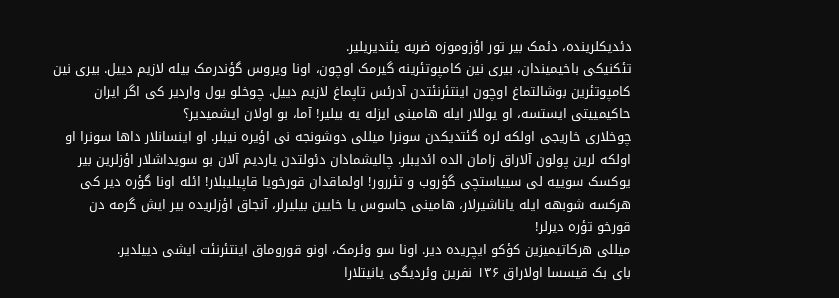دئدیکلرینده، دئمک بیر تور اؤزوموزه ضربه یئندیریلیر.
تئکنیکی باخیمیندان، بیری نین کامپوتئرینه گیرمک اوچون، اونا ویروس گؤندرمک بیله لازیم دییل. بیری نین کامپوتئرین بوشالتماغ اوچون اینتئرنئتدن آدرئس تاپماغ لازیم دییل. چوخلو یول واردیر کی اگر ایران حاکیمییتی ایستسه، او یوللار ایله هامینی ایزله یه بیلیر! آما، بو اولان ایشمیدیر؟
چوخلاری خاریجی اولکه لره گئتدیکدن سونرا میللی دوشونجه نی اؤیره نیبلر. او اینسانلار داها سونرا او اولکه لرین پولون آلاراق زامان الده ائدیبلر. چالیشمادان دئولتدن یاردیم آلان بو سویداشلار اؤزلرین بیر یوکسک سوییه لی سییاستچی گؤروب و تئررور! اولماقدان قورخویا قاپیلیبلار! ائله اونا گؤره دیر کی هرکسه شوبهه ایله یاناشیرلار، هامینی جاسوس یا خایین بیلیرلر، آنجاق اؤزلریده بیر ایش گرمه دن قورخو تؤره دیرلر!
میللی هرکاتیمیزین کؤکو ایچریده دیر. اونا سو وئرمک، اونو قوروماق اینتئرنئت ایشی دییلدیر.
بای بک قیسسا اولاراق ۱۳۶ نفرین وئردیگی یانیتلارا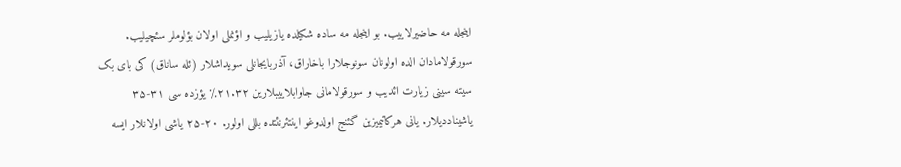اینجله مه حاضیرلاییب. بو اینجله مه ساده شکیلده یازیلیب و اؤنملی اولان بؤلوملر سئچیلیب.
سورقولامادان الده اولونان سونوجلارا باخاراق، آذربایجانلی سویداشلار (ئله ساناق) کی بای بک سیته سینی زیارت ائدیب و سورقولامانی جاوابلاییبلارین ۲۱.۳۲٪ یؤزده سی ۳۱-۳۵ یاشیناددیلار. یانی هرکاتیمیزین گئنج اولدوغو اینتئرنئتده بللی اولور. ۲۰-۲۵ یاشی اولانلار ایسه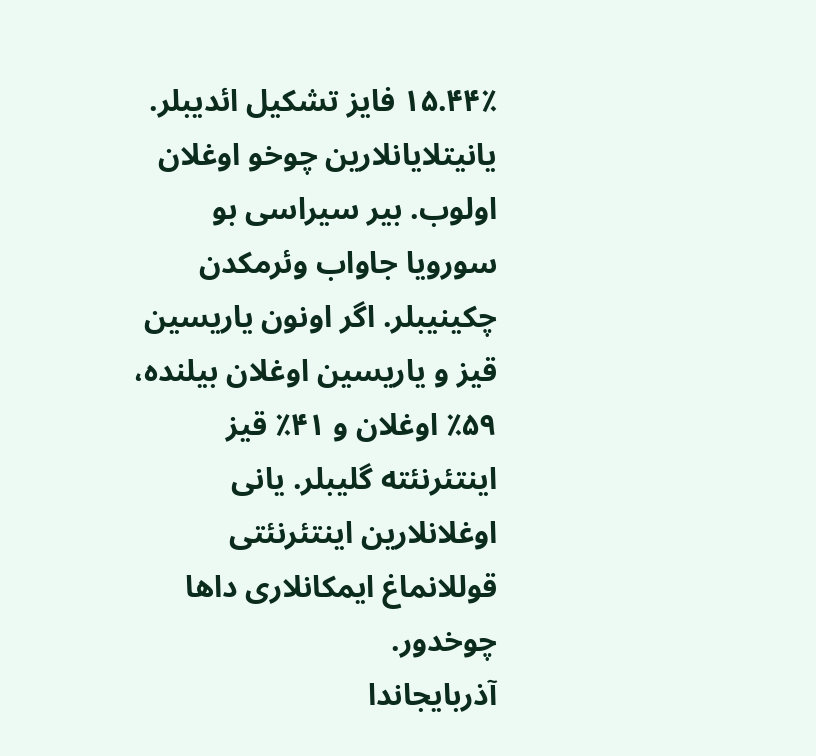۱۵.۴۴٪ فایز تشکیل ائدیبلر.
یانیتلایانلارین چوخو اوغلان اولوب. بیر سیراسی بو سورویا جاواب وئرمکدن چکینیبلر. اگر اونون یاریسین قیز و یاریسین اوغلان بیلنده، ۵۹٪ اوغلان و ۴۱٪ قیز اینتئرنئته گلیبلر. یانی اوغلانلارین اینتئرنئتی قوللانماغ ایمکانلاری داها چوخدور.
آذربایجاندا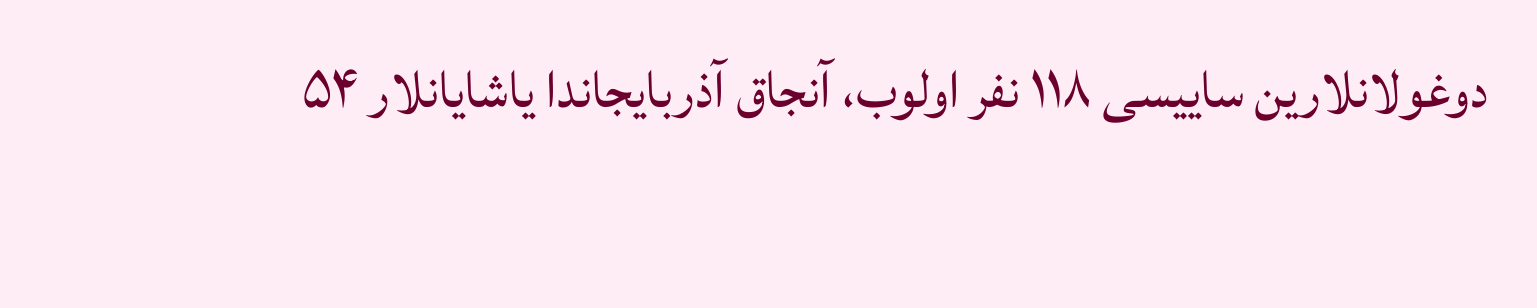دوغولانلارین ساییسی ۱۱۸ نفر اولوب، آنجاق آذربایجاندا یاشایانلار ۵۴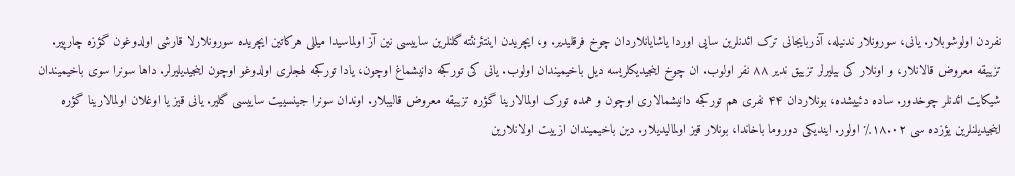نفردن اولوشوبلار. یانی، سورونلار ندنیله، آذربایجانی ترک ائدنلرین سایی اوردا یاشایانلاردان چوخ فرقلیدیر. و، ایچریدن اینتئرنئته گلنلرین ساییسی نین آز اولماسیدا میللی هرکاتین ایچریده سورونلارلا قارشی اولدوغون گؤزه چارپیر.
تزییقه معروض قالانلار، و اونلار کی بیلیرلر تزییق ندیر ۸۸ نفر اولوب. ان چوخ اینجیدیکلریسه دیل باخیمیندان اولوب. یانی کی تورکجه دانیشماغ اوچون، یادا تورکجه لهجلری اولدوغو اوچون اینجیدیلیرلر. داها سونرا سوی باخیمیندان شیکایت ائدنلر چوخدور. ساده دئییشده، بونلاردان ۴۴ نفری هم تورکجه دانیشمالاری اوچون و همده تورک اولمالارینا گؤره تزییقه معروض قالیبلار. اوندان سونرا جینسییت ساییسی گلیر. یانی قیز یا اوغلان اولمالارینا گؤره اینجیدیلنلرین یؤزده سی ۱۸.۰۲٪ اولور. ایندیکی دوروما باخاندا، بونلار قیز اولمالیدیلار. دین باخیمیندان ازییت اولانلارین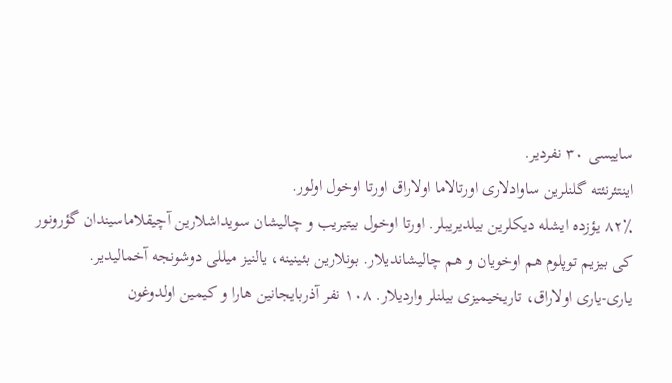ساییسی ۳۰ نفردیر.
اینتئرنئته گلنلرین ساوادلاری اورتالاما اولاراق اورتا اوخول اولور.
۸۲٪ یؤزده ایشله دیکلرین بیلدیریبلر. اورتا اوخول بیتیریب و چالیشان سویداشلارین آچیقلاماسیندان گؤرونور کی بیزیم توپلوم هم اوخویان و هم چالیشاندیلار. بونلارین بئینینه، یالنیز میللی دوشونجه آخمالیدیر.
یاری-یاری اولاراق، تاریخیمیزی بیلنلر واردیلار. ۱۰۸ نفر آذربایجانین هارا و کیمین اولدوغون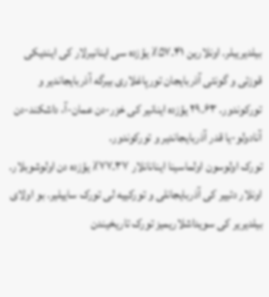بیلدیریبلر. اونلارین ۵۷.۴۱٪ یؤزده سی اینانیرلار کی ایندیکی قوزئی و گونئی آذربایجان تورپاغلاری بیرگه آذربایجاندیر و تورکوندور. ۲۹.۶۳ یؤزده اینانیر کی خزر-دن عمان-آ، داشکند-دن آنادولو-یا قدر آذربایجاندیر و تورکوندور.
تورک اولوسون اولماسینا اینانانلار ۷۷.۳۷٪ یؤزده دن اولوشوبلار. اونلار دئییر کی آذربایجانلی و تورکییه لی تورک ساییلیر. بو اولای بیلدیریر کی سویداشلاریمیز تورک تاریخیندن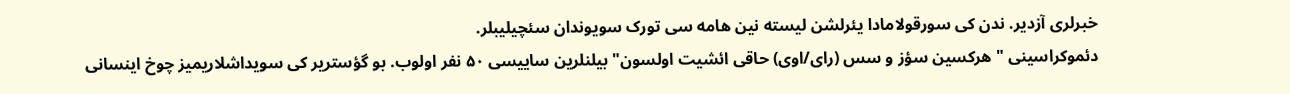خبرلری آزدیر. ندن کی سورقولامادا یئرلشن لیسته نین هامه سی تورک سویوندان سئچیلیبلر.
دئموکراسینی "هرکسین سؤز و سس (رای/اوی) حاقی ائشیت اولسون" بیلنلرین ساییسی ۵۰ نفر اولوب. بو گؤستریر کی سویداشلاریمیز چوخ اینسانی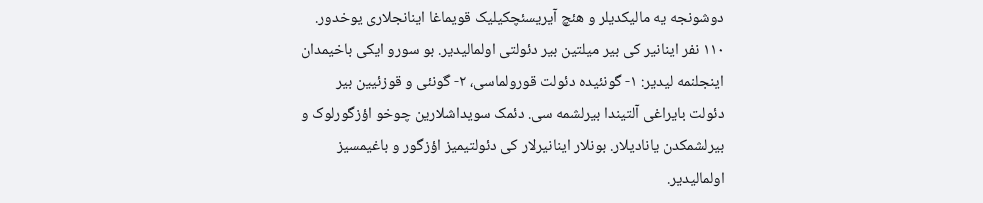دوشونجه یه مالیکدیلر و هئچ آیریسئچکیلیک قویماغا اینانجلاری یوخدور.
۱۱۰ نفر اینانیر کی بیر میلتین بیر دئولتی اولمالیدیر. بو سورو ایکی باخیمدان اینجلنمه لیدیر: ۱- گونئیده دئولت قورولماسی، ۲- گونئی و قوزئیین بیر دئولت بایراغی آلتیندا بیرلشمه سی. دئمک سویداشلارین چوخو اؤزگورلوک و بیرلشمکدن یانادیلار. بونلار اینانیرلار کی دئولتیمیز اؤزگور و باغیمسیز اولمالیدیر.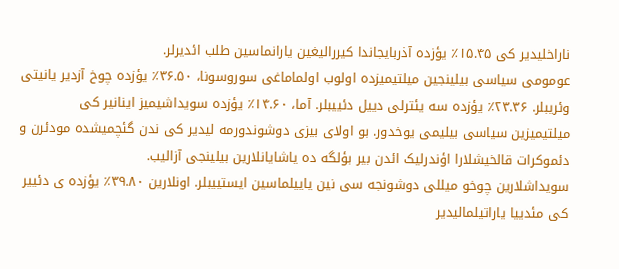ناراخلیدیر کی ۱۵.۴۵٪ یؤزده آذربایجاندا کیررالیغین یارانماسین طلب ائدیرلر.
عومومی سیاسی بیلینجین میلتیمیزده اولوب اولماماغی سوروسونا، ۳۶.۵۰٪ یؤزده چوخ آزدیر یانیتی وئریبلر. ۲۳.۳۶٪ یؤزده سه یئترلی دییل دئییبلر. آما، ۱۴.۶۰٪ یؤزده سویداشیمیز اینانیر کی میلتیمیزین سیاسی بیلیمی یوخدور. بو اولای بیزی دوشوندورمه لیدیر کی ندن گئچمیشده مودئرن و دئموکرات قالخیشلارا اؤندرلیک ائدن بیر بؤلگه ده یاشایانلارین بیلینجی آزالیب.
سویداشلارین چوخو میللی دوشونجه سی نین یاییلماسین ایستییبلر. اونلارین ۳۹.۸۰٪ یؤزده ی دئییر کی مئدییا یاراتیلمالیدیر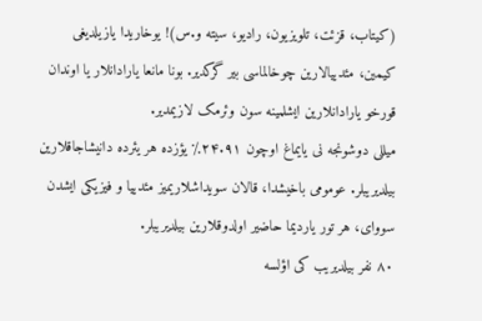(کیتاب، قزئت، تلویزیون، رادیو، سیته و.س)! یوخاریدا یازیلدیغی کیمین، مئدییالارین چوخالماسی بیر گرکدیر. بونا مانعا یارادانلار یا اوندان قورخو یارادانلارین ایشلمینه سون وئرمک لازیمدیر.
میللی دوشونجه نی یایماغ اوچون ۲۴.۹۱٪ یؤزده هر یئرده دانیشاجاقلارین بیلدیریبلر. عومومی باخیشدا، قالان سویداشلاریمیز مئدییا و فیزیکی ایشدن سووای، هر تور یاردیما حاضیر اولدوقلارین بیلدیریبلر.
۸۰ نفر بیلدیریب کی اؤلسه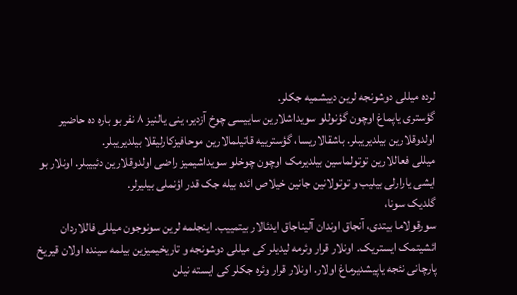لرده میللی دوشونجه لرین دییشمیه جکلر.
گؤستری یاپماغ اوچون گؤنوللو سویداشلارین ساییسی چوخ آزدیر، ینی یالنیز ۸ نفر بو باره ده حاضیر اولدوقلارین بیلدیریبلر. باشقالاریسا، گؤسترییه قاتیلمالارین موحافیزکارلیقلا بیلدیریبلر.
میللی فعاللارین توتولماسین بیلدیرمک اوچون چوخلو سویداشیمیز راضی اولدوقلارین دئییبلر. اونلار بو ایشی یارارلی بیلیب و توتولانین جانین خیلاص ائده بیله جک قدر اؤنملی بیلیرلر.
گلدیک سونا،
سورقولاما بیتدی، آنجاق اوندان آلیناجاق ایدئالار بیتمییب. اینجلمه لرین سونوجون میللی فاللاردان ائشیتمک ایستریک. اونلار قرار وئرمه لیدیلر کی میللی دوشونجه و تاریخیمیزین بیلمه سینده اولان قیریخ پارچانی نئجه یاپیشدیرماغ اولار. اونلار قرار وئره جکلر کی ایسته نیلن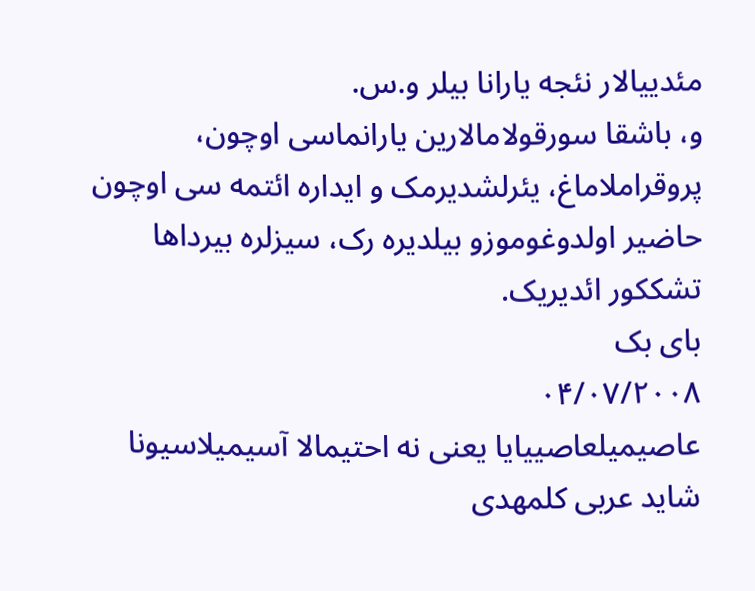مئدییالار نئجه یارانا بیلر و.س.
و، باشقا سورقولامالارین یارانماسی اوچون، پروقراملاماغ، یئرلشدیرمک و ایداره ائتمه سی اوچون حاضیر اولدوغوموزو بیلدیره رک، سیزلره بیرداها تشککور ائدیریک.
بای بک
۰۴/۰۷/۲۰۰۸
عاصیمیلعاصییایا یعنی نه احتیمالا آسیمیلاسیونا
شاید عربی کلمهدی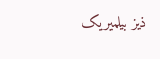ذیز بیلمیریک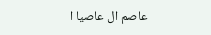عاصم ال عاصیا ا